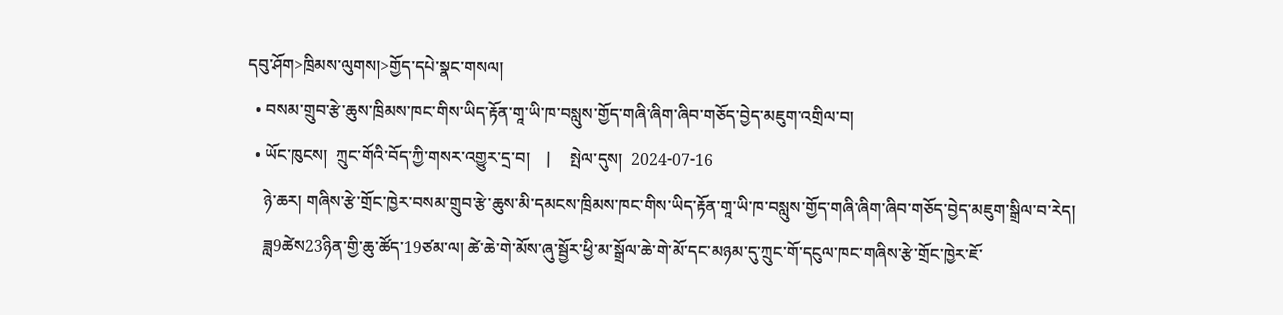དབུ་ཤོག>ཁྲིམས་ལུགས།>གྱོད་དཔེ་སྣང་གསལ།
  • བསམ་གྲུབ་རྩེ་ཆུས་ཁྲིམས་ཁང་གིས་ཡིད་རྟོན་གཱ་ཡི་ཁ་བསླུས་གྱོད་གཞི་ཞིག་ཞིབ་གཅོད་བྱེད་མཇུག་འགྲིལ་བ།
  • ཡོང་ཁུངས།  ཀྲུང་གོའི་བོད་ཀྱི་གསར་འགྱུར་དྲ་བ།    |     སྤེལ་དུས།  2024-07-16
    ཉེ་ཆར། གཞིས་རྩེ་གྲོང་ཁྱེར་བསམ་གྲུབ་རྩེ་ཆུས་མི་དམངས་ཁྲིམས་ཁང་གིས་ཡིད་རྟོན་གཱ་ཡི་ཁ་བསླུས་གྱོད་གཞི་ཞིག་ཞིབ་གཅོད་བྱེད་མཇུག་སྒྲིལ་བ་རེད།
    ཟླ9ཚེས23ཉིན་གྱི་ཆུ་ཚོད་19ཙམ་ལ། ཚེ་ཆེ་གེ་མོས་ཞུ་སྦྱོར་ཕྱི་མ་སྒྲོལ་ཆེ་གེ་མོ་དང་མཉམ་དུ་ཀྲུང་གོ་དངུལ་ཁང་གཞིས་རྩེ་གྲོང་ཁྱེར་ཇོ་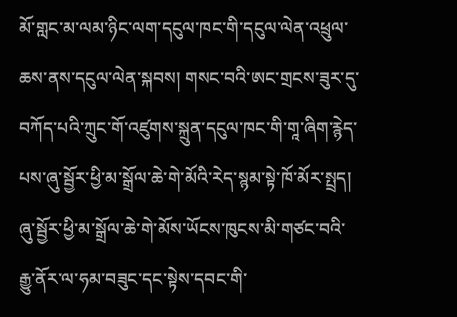མོ་གླང་མ་ལམ་ཉིང་ལག་དངུལ་ཁང་གི་དངུལ་ལེན་འཕྲུལ་ཆས་ནས་དངུལ་ལེན་སྐབས། གསང་བའི་ཨང་གྲངས་ཟུར་དུ་བཀོད་པའི་ཀྲུང་གོ་འཛུགས་སྐྲུན་དངུལ་ཁང་གི་གཱ་ཞིག་རྙེད་པས་ཞུ་སྦྱོར་ཕྱི་མ་སྒྲོལ་ཆེ་གེ་མོའི་རེད་སྙམ་སྟེ་ཁོ་མོར་སྤྲད། ཞུ་སྦྱོར་ཕྱི་མ་སྒྲོལ་ཆེ་གེ་མོས་ཡོངས་ཁུངས་མི་གཙང་བའི་རྒྱུ་ནོར་ལ་ཧམ་བཟུང་དང་སྟེས་དབང་གི་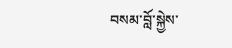བསམ་བློ་སྐྱེས་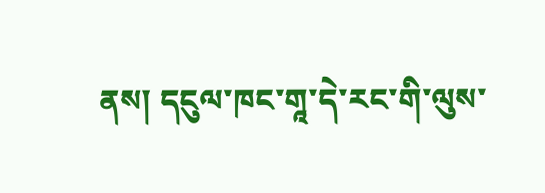ནས། དངུལ་ཁང་གཱ་དེ་རང་གི་ལུས་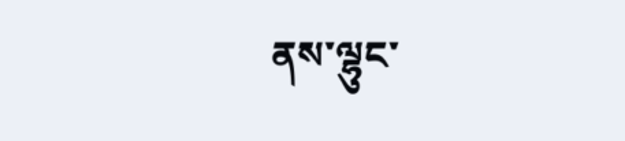ནས་ལྷུང་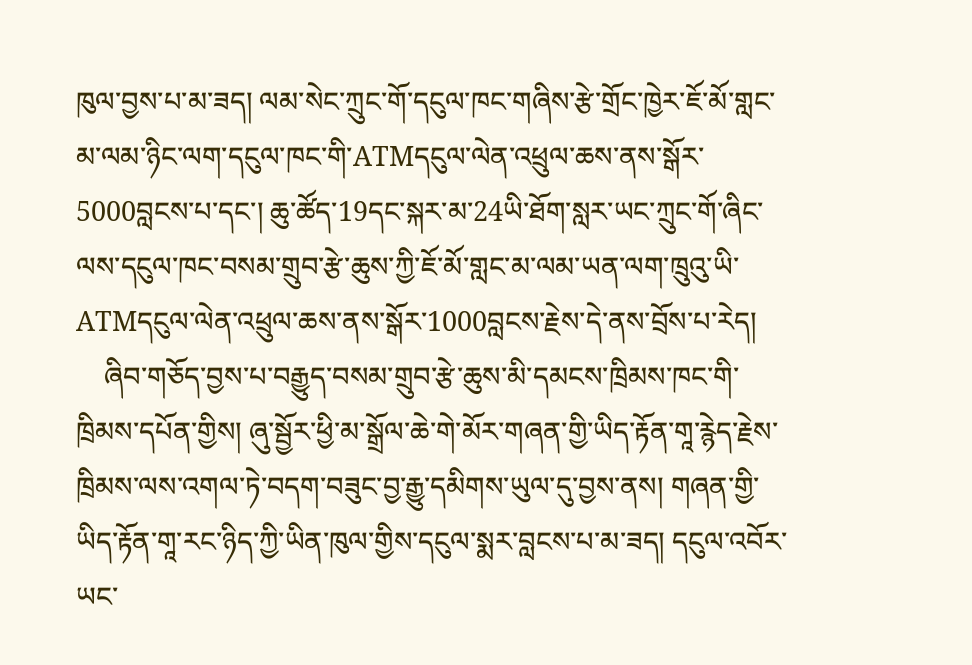ཁུལ་བྱས་པ་མ་ཟད། ལམ་སེང་ཀྲུང་གོ་དངུལ་ཁང་གཞིས་རྩེ་གྲོང་ཁྱེར་ཇོ་མོ་གླང་མ་ལམ་ཉིང་ལག་དངུལ་ཁང་གི་ATMདངུལ་ལེན་འཕྲུལ་ཆས་ནས་སྒོར་5000བླངས་པ་དང་། ཆུ་ཚོད་19དང་སྐར་མ་24ཡི་ཐོག་སླར་ཡང་ཀྲུང་གོ་ཞིང་ལས་དངུལ་ཁང་བསམ་གྲུབ་རྩེ་ཆུས་ཀྱི་ཇོ་མོ་གླང་མ་ལམ་ཡན་ལག་ཁྲུའུ་ཡི་ATMདངུལ་ལེན་འཕྲུལ་ཆས་ནས་སྒོར་1000བླངས་རྗེས་དེ་ནས་བྲོས་པ་རེད།
    ཞིབ་གཅོད་བྱས་པ་བརྒྱུད་བསམ་གྲུབ་རྩེ་ཆུས་མི་དམངས་ཁྲིམས་ཁང་གི་ཁྲིམས་དཔོན་གྱིས། ཞུ་སྦྱོར་ཕྱི་མ་སྒྲོལ་ཆེ་གེ་མོར་གཞན་གྱི་ཡིད་རྟོན་གཱ་རྙེད་རྗེས་ཁྲིམས་ལས་འགལ་ཏེ་བདག་བཟུང་བྱ་རྒྱུ་དམིགས་ཡུལ་དུ་བྱས་ནས། གཞན་གྱི་ཡིད་རྟོན་གཱ་རང་ཉིད་ཀྱི་ཡིན་ཁུལ་གྱིས་དངུལ་སྨར་བླངས་པ་མ་ཟད། དངུལ་འབོར་ཡང་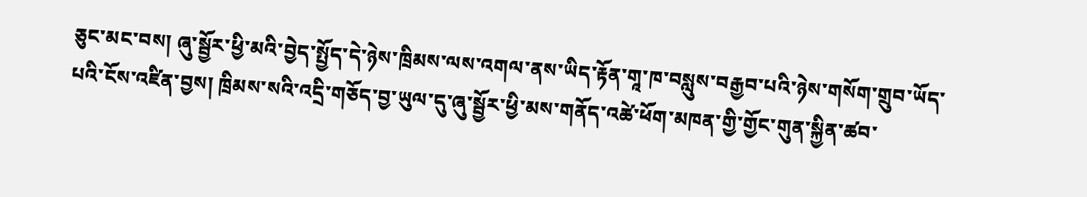ཅུང་མང་བས། ཞུ་སྦྱོར་ཕྱི་མའི་བྱེད་སྤྱོད་དེ་ཉེས་ཁྲིམས་ལས་འགལ་ནས་ཡིད་རྟོན་གཱ་ཁ་བསླུས་བརྒྱབ་པའི་ཉེས་གསོག་གྲུབ་ཡོད་པའི་ངོས་འཛིན་བྱས། ཁྲིམས་སའི་འདྲི་གཅོད་བྱ་ཡུལ་དུ་ཞུ་སྦྱོར་ཕྱི་མས་གནོད་འཚེ་ཕོག་མཁན་གྱི་གྱོང་གུན་སྐྱིན་ཚབ་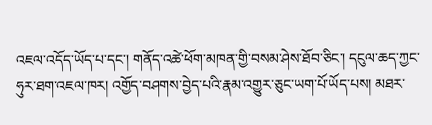འཇལ་འདོད་ཡོད་པ་དང་། གནོད་འཚེ་ཕོག་མཁན་གྱི་བསམ་ཤེས་ཐོབ་ཅིང་། དངུལ་ཆད་ཀྱང་ཧུར་ཐག་འཇལ་ཁར། འགྱོད་བཤགས་བྱེད་པའི་རྣམ་འགྱུར་ཅུང་ཡག་པོ་ཡོད་པས། མཐར་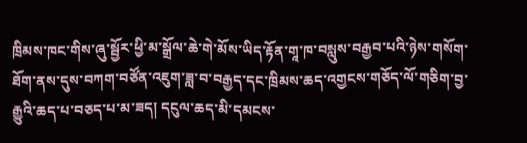ཁྲིམས་ཁང་གིས་ཞུ་སྦྱོར་ཕྱི་མ་སྒྲོལ་ཆེ་གེ་མོས་ཡིད་རྟོན་གཱ་ཁ་བསླུས་བརྒྱབ་པའི་ཉེས་གསོག་ཐོག་ནས་དུས་བཀག་བཙོན་འཇུག་ཟླ་བ་བརྒྱད་དང་ཁྲིམས་ཆད་འགྱངས་གཅོད་ལོ་གཅིག་བྱ་རྒྱུའི་ཆད་པ་བཅད་པ་མ་ཟད། དངུལ་ཆད་མི་དམངས་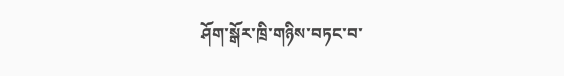ཤོག་སྒོར་ཁྲི་གཉིས་བཏང་བ་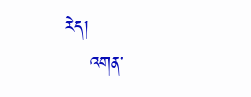རེད།
    འགན་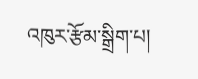འཁུར་རྩོམ་སྒྲིག་པ།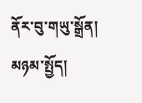ནོར་བུ་གཡུ་སྒྲོན།
མཉམ་སྤྱོད།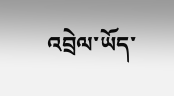འབྲེལ་ཡོད་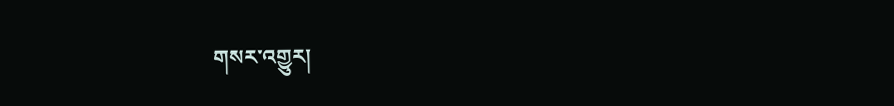གསར་འགྱུར།